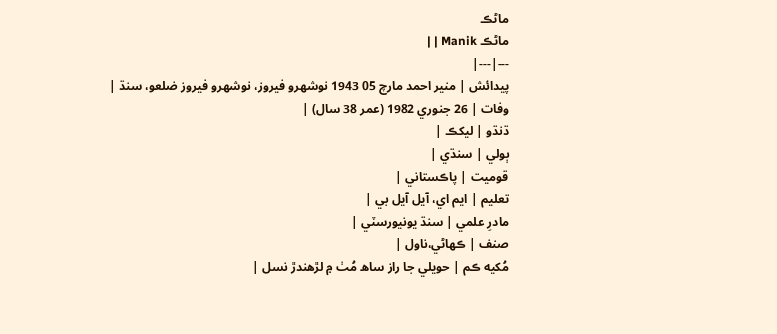ماڻڪ
ماڻڪ Manik | |
---|---|
پيدائش | منير احمد مارچ 05 1943 نوشهرو فيروز، نوشهرو فيروز ضلعو، سنڌ |
وفات | 26 جنوري 1982 (عمر 38 سال) |
ڌنڌو | ليکڪ |
ٻولي | سنڌي |
قوميت | پاڪستاني |
تعليم | ايم اي، آيل آيل بي |
مادرِ علمي | سنڌ يونيورسٽي |
صنف | ڪھاڻي،ناول |
مُکيه ڪم | حويلي جا راز ساھ مُٺ ۾ لڙهندڙ نسل |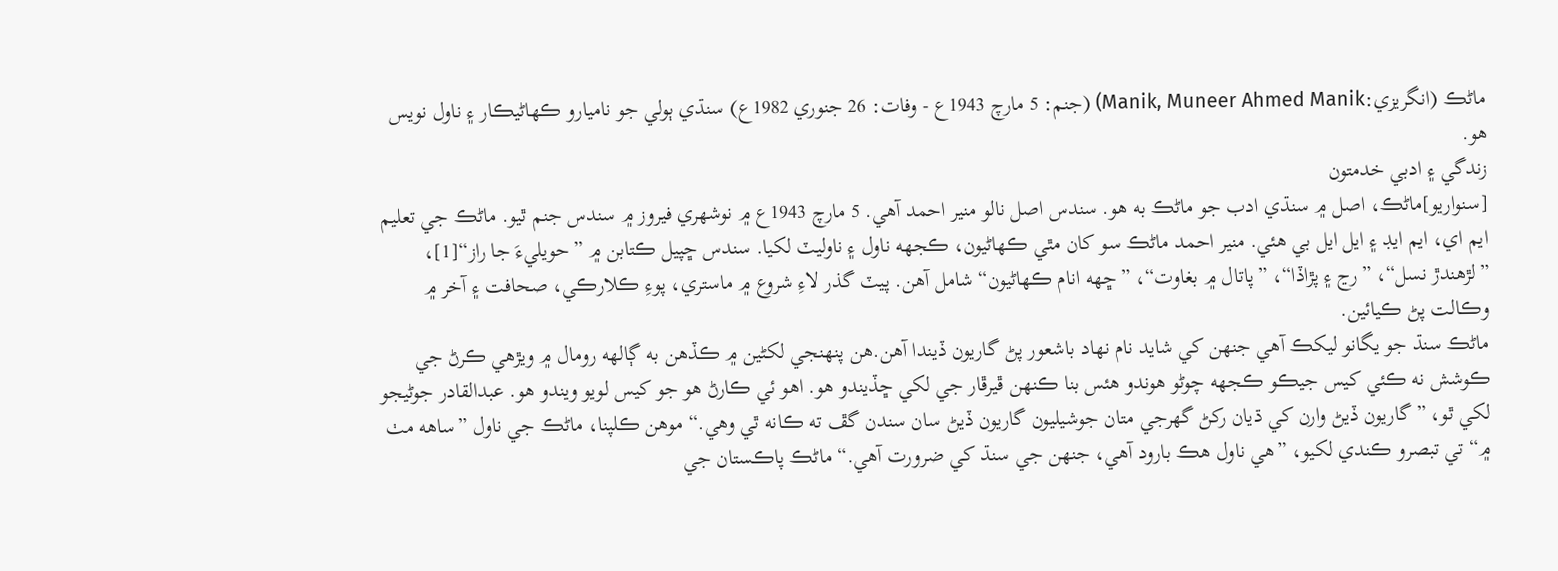ماڻڪ (انگريزي:Manik, Muneer Ahmed Manik) (جنم: 5 مارچ 1943ع - وفات: 26 جنوري 1982ع) سنڌي ٻولي جو ناميارو ڪهاڻيڪار ۽ ناول نويس هو.
زندگي ۽ ادبي خدمتون
[سنواريو]ماڻڪ، اصل ۾ سنڌي ادب جو ماڻڪ به هو. سندس اصل نالو منير احمد آهي. 5 مارچ 1943ع ۾ نوشهري فيروز ۾ سندس جنم ٿيو. ماڻڪ جي تعليم ايم اي، ايم ايڊ ۽ ايل ايل بي هئي. منير احمد ماڻڪ سو کان مٿي ڪهاڻيون، ڪجهه ناول ۽ ناوليٽ لکيا. سندس ڇپيل ڪتابن ۾ ”حويليءَ جا راز“[1]، ”لڙهندڙ نسل“، ”رڃ ۽ پڙاڏا“، ”پاتال ۾ بغاوت“، ”ڇهه انام ڪهاڻيون“ شامل آهن. پيٽ گذر لاءِ شروع ۾ ماستري، پوءِ ڪلارڪي، صحافت ۽ آخر ۾ وڪالت پڻ ڪيائين.
ماڻڪ سنڌ جو يگانو ليکڪ آهي جنهن کي شايد نام نهاد باشعور پڻ گاريون ڏيندا آهن.هن پنهنجي لکڻين ۾ ڪڏهن به ڳالهه رومال ۾ ويڙهي ڪرڻ جي ڪوشش نه ڪئي کيس جيڪو ڪجهه چوڻو هوندو هئس بنا ڪنهن ڦيرڦار جي لکي ڇڏيندو هو. اهو ئي ڪارڻ هو جو کيس لويو ويندو هو. عبدالقادر جوڻيجو لکي ٿو، ”گاريون ڏيڻ وارن کي ڌيان رکڻ گهرجي متان جوشيليون گاريون ڏيڻ سان سندن گڦ ته ڪانه ٿي وهي.“ موهن ڪلپنا، ماڻڪ جي ناول ”ساهه مٺ ۾“ تي تبصرو ڪندي لکيو، ”هي ناول هڪ بارود آهي، جنهن جي سنڌ کي ضرورت آهي.“ ماڻڪ پاڪستان جي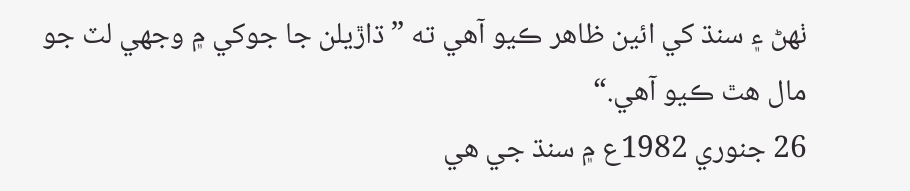ٺهڻ ۽ سنڌ کي ائين ظاهر ڪيو آهي ته ”ڌاڙيلن جا جوکي ۾ وجهي لٽ جو مال هٿ ڪيو آهي.“
26 جنوري 1982ع ۾ سنڌ جي هي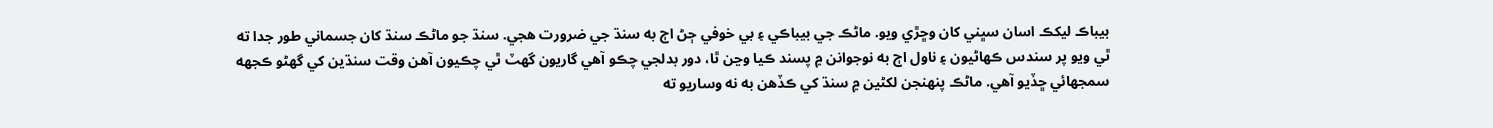بيباڪ ليکڪ اسان سڀني کان وڇڙي ويو. ماڻڪ جي بيباڪي ۽ بي خوفي ڄڻ اڄ به سنڌ جي ضرورت هجي. سنڌ جو ماڻڪ سنڌ کان جسماني طور جدا ته ٿي ويو پر سندس ڪهاڻيون ۽ ناول اڄ به نوجوانن ۾ پسند ڪيا وڃن ٿا، دور بدلجي چڪو آهي گاريون گهٽ ٿي چڪيون آهن وقت سنڌين کي گهڻو ڪجهه سمجهائي ڇڏيو آهي. ماڻڪ پنهنجن لکڻين ۾ سنڌ کي ڪڏهن به نه وساريو ته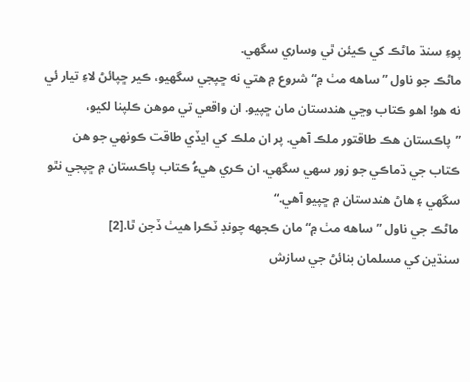پوءِ سنڌ ماڻڪ کي ڪيئن ٿي وساري سگهي.
ماڻڪ جو ناول ”ساهه مٺ ۾“ شروع ۾ هتي نه ڇپجي سگهيو، ڪير ڇپائڻ لاءِ تيار ئي نه هو! اهو ڪتاب وڃي هندستان مان ڇپيو. ان واقعي تي موهن ڪلپنا لکيو، ”پاڪستان هڪ طاقتور ملڪ آهي. پر ان ملڪ کي ايڏي طاقت ڪونهي جو هن ڪتاب جي ڌماڪي جو زور سهي سگهي. ان ڪري هيءُ ڪتاب پاڪستان ۾ ڇپجي نٿو سگهي ۽ هاڻ هندستان ۾ ڇپيو آهي.“
ماڻڪ جي ناول ”ساهه مٺ ۾“ مان ڪجهه چونڊ ٽڪرا هيٺ ڏجن ٿا.[2]
سنڌين کي مسلمان بنائڻ جي سازش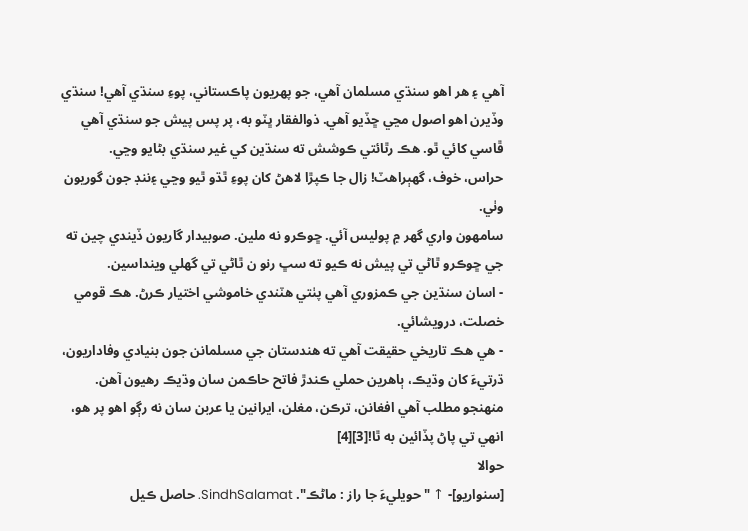آهي ۽ هر اهو سنڌي مسلمان آهي، جو پهريون پاڪستاني، پوءِ سنڌي آهي! سنڌي وڏيرن اهو اصول مڃي ڇڏيو آهي. ذوالفقار ڀٽو به، پر پس پيش جو سنڌي آهي ڦاسي کائي ٿو. هڪ رٿائتي ڪوشش ته سنڌين کي غير سنڌي بڻايو وڃي.
حراس، خوف، گهٻراهٽ! زال جا ڪپڙا لاهڻ کان پوءِ ٿڌو ٿيو وڃي ۽ننڊ جون گوريون وٺي.
سامهون واري گهر ۾ پوليس آئي. ڇوڪرو نه ملين. صوبيدار گاريون ڏيندي چين ته جي ڇوڪرو ٿاڻي تي پيش نه ڪيو ته سڀ رنو ن ٿاڻي تي گهلي وينداسين.
- اسان سنڌين جي ڪمزوري آهي پٺتي هٽندي خاموشي اختيار ڪرڻ. هڪ قومي خصلت، درويشائي.
- هي هڪ تاريخي حقيقت آهي ته هندستان جي مسلمانن جون بنيادي وفاداريون، ڌرتيءَ کان وڌيڪ، ٻاهرين حملي ڪندڙ فاتح حاڪمن سان وڌيڪ رهيون آهن. منهنجو مطلب آهي افغانن، ترڪن، مغلن، ايرانين يا عربن سان نه رڳو اهو پر هو، انهي تي پاڻ پڏائين به ٿا![3][4]
حوالا
[سنواريو]- ↑ "حويليءَ جا راز : ماڻڪ". SindhSalamat. حاصل ڪيل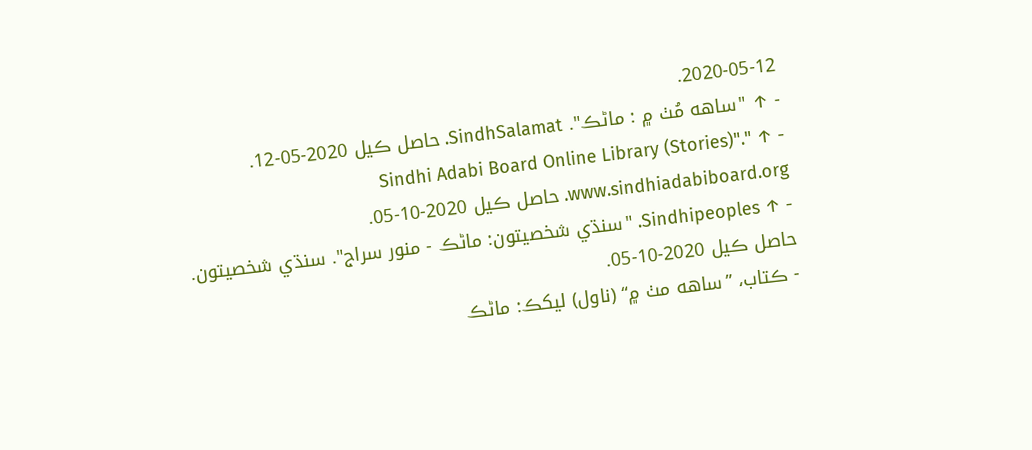2020-05-12.
- ↑ "ساهه مُٺ ۾ : ماڻڪ". SindhSalamat. حاصل ڪيل 2020-05-12.
- ↑ "Sindhi Adabi Board Online Library (Stories)". www.sindhiadabiboard.org. حاصل ڪيل 2020-10-05.
- ↑ Sindhipeoples. "سنڌي شخصيتون: ماڻڪ - منور سراج". سنڌي شخصيتون. حاصل ڪيل 2020-10-05.
- ڪتاب، ”ساهه مٺ ۾“ (ناول) ليکڪ: ماڻڪ